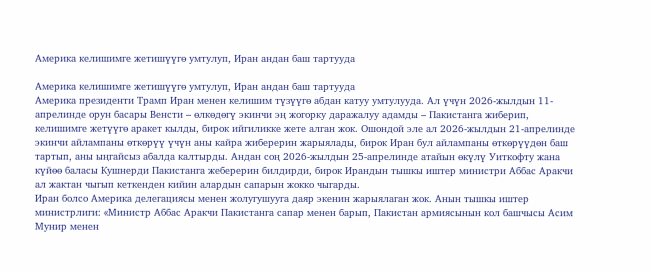Америка келишимге жетишүүгө умтулуп, Иран андан баш тартууда

Америка келишимге жетишүүгө умтулуп, Иран андан баш тартууда
Америка президенти Трамп Иран менен келишим түзүүгө абдан катуу умтулууда. Ал үчүн 2026-жылдын 11-апрелинде орун басары Венсти – өлкөдөгү экинчи эң жогорку даражалуу адамды – Пакистанга жиберип, келишимге жетүүгө аракет кылды, бирок ийгиликке жете алган жок. Ошондой эле ал 2026-жылдын 21-апрелинде экинчи айлампаны өткөрүү үчүн аны кайра жиберерин жарыялады, бирок Иран бул айлампаны өткөрүүдөн баш тартып, аны ыңгайсыз абалда калтырды. Андан соң 2026-жылдын 25-апрелинде атайын өкүлү Уиткофту жана күйөө баласы Кушнерди Пакистанга жеберерин билдирди, бирок Ирандын тышкы иштер министри Аббас Аракчи ал жактан чыгып кеткенден кийин алардын сапарын жокко чыгарды.
Иран болсо Америка делегациясы менен жолугушууга даяр экенин жарыялаган жок. Анын тышкы иштер министрлиги: «Министр Аббас Аракчи Пакистанга сапар менен барып, Пакистан армиясынын кол башчысы Асим Мунир менен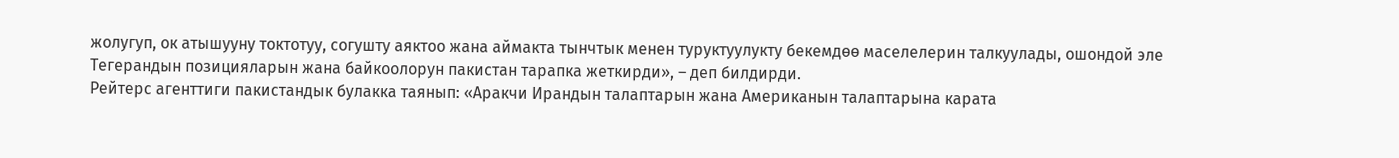жолугуп, ок атышууну токтотуу, согушту аяктоо жана аймакта тынчтык менен туруктуулукту бекемдөө маселелерин талкуулады, ошондой эле Тегерандын позицияларын жана байкоолорун пакистан тарапка жеткирди», – деп билдирди.
Рейтерс агенттиги пакистандык булакка таянып: «Аракчи Ирандын талаптарын жана Американын талаптарына карата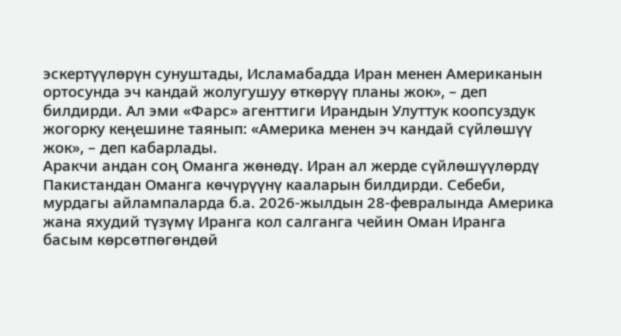эскертүүлөрүн сунуштады, Исламабадда Иран менен Американын ортосунда эч кандай жолугушуу өткөрүү планы жок», – деп билдирди. Ал эми «Фарс» агенттиги Ирандын Улуттук коопсуздук жогорку кеңешине таянып: «Америка менен эч кандай сүйлөшүү жок», – деп кабарлады.
Аракчи андан соң Оманга жөнөдү. Иран ал жерде сүйлөшүүлөрдү Пакистандан Оманга көчүрүүнү кааларын билдирди. Себеби, мурдагы айлампаларда б.а. 2026-жылдын 28-февралында Америка жана яхудий түзүмү Иранга кол салганга чейин Оман Иранга басым көрсөтпөгөндөй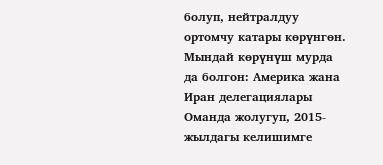болуп, нейтралдуу ортомчу катары көрүнгөн. Мындай көрүнүш мурда да болгон: Америка жана Иран делегациялары Оманда жолугуп, 2015-жылдагы келишимге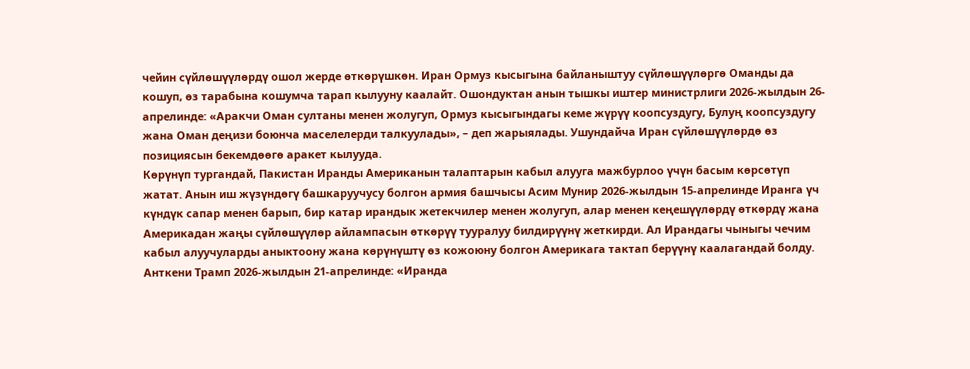чейин сүйлөшүүлөрдү ошол жерде өткөрүшкөн. Иран Ормуз кысыгына байланыштуу сүйлөшүүлөргө Оманды да кошуп, өз тарабына кошумча тарап кылууну каалайт. Ошондуктан анын тышкы иштер министрлиги 2026-жылдын 26-апрелинде: «Аракчи Оман султаны менен жолугуп, Ормуз кысыгындагы кеме жүрүү коопсуздугу, Булуң коопсуздугу жана Оман деңизи боюнча маселелерди талкуулады», – деп жарыялады. Ушундайча Иран сүйлөшүүлөрдө өз позициясын бекемдөөгө аракет кылууда.
Көрүнүп тургандай, Пакистан Иранды Американын талаптарын кабыл алууга мажбурлоо үчүн басым көрсөтүп жатат. Анын иш жүзүндөгү башкаруучусу болгон армия башчысы Асим Мунир 2026-жылдын 15-апрелинде Иранга үч күндүк сапар менен барып, бир катар ирандык жетекчилер менен жолугуп, алар менен кеңешүүлөрдү өткөрдү жана Америкадан жаңы сүйлөшүүлөр айлампасын өткөрүү тууралуу билдирүүнү жеткирди. Ал Ирандагы чыныгы чечим кабыл алуучуларды аныктоону жана көрүнүштү өз кожоюну болгон Америкага тактап берүүнү каалагандай болду. Анткени Трамп 2026-жылдын 21-апрелинде: «Иранда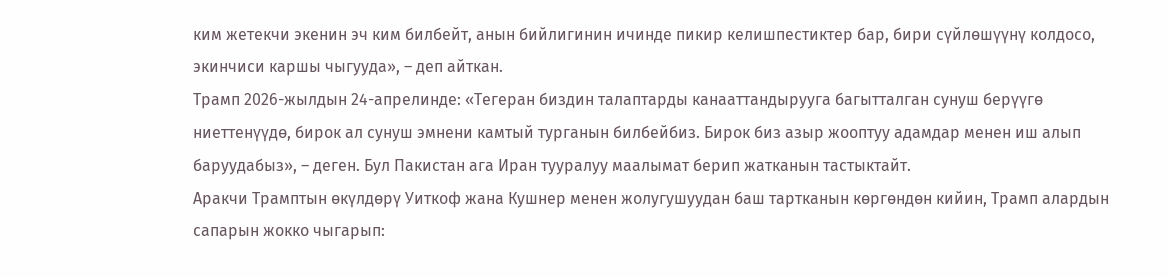ким жетекчи экенин эч ким билбейт, анын бийлигинин ичинде пикир келишпестиктер бар, бири сүйлөшүүнү колдосо, экинчиси каршы чыгууда», – деп айткан.
Трамп 2026-жылдын 24-апрелинде: «Тегеран биздин талаптарды канааттандырууга багытталган сунуш берүүгө ниеттенүүдө, бирок ал сунуш эмнени камтый турганын билбейбиз. Бирок биз азыр жооптуу адамдар менен иш алып баруудабыз», – деген. Бул Пакистан ага Иран тууралуу маалымат берип жатканын тастыктайт.
Аракчи Трамптын өкүлдөрү Уиткоф жана Кушнер менен жолугушуудан баш тартканын көргөндөн кийин, Трамп алардын сапарын жокко чыгарып: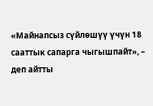«Майнапсыз сүйлөшүү үчүн 18 сааттык сапарга чыгышпайт», – деп айтты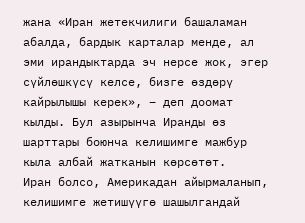жана «Иран жетекчилиги башаламан абалда, бардык карталар менде, ал эми ирандыктарда эч нерсе жок, эгер сүйлөшкүсү келсе, бизге өздөрү кайрылышы керек», – деп доомат кылды. Бул азырынча Иранды өз шарттары боюнча келишимге мажбур кыла албай жатканын көрсөтөт.
Иран болсо, Америкадан айырмаланып, келишимге жетишүүгө шашылгандай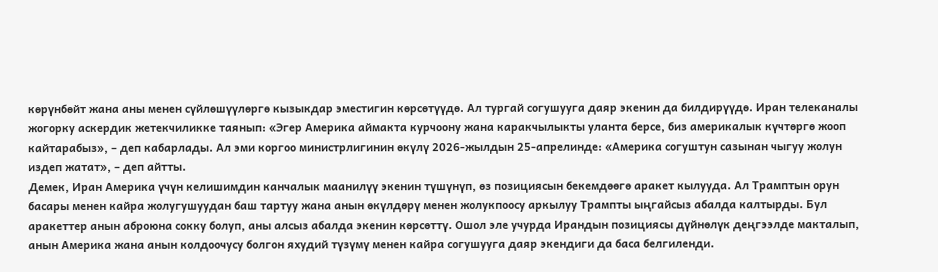көрүнбөйт жана аны менен сүйлөшүүлөргө кызыкдар эместигин көрсөтүүдө. Ал тургай согушууга даяр экенин да билдирүүдө. Иран телеканалы жогорку аскердик жетекчиликке таянып: «Эгер Америка аймакта курчоону жана каракчылыкты уланта берсе, биз америкалык күчтөргө жооп кайтарабыз», – деп кабарлады. Ал эми коргоо министрлигинин өкүлү 2026-жылдын 25-апрелинде: «Америка согуштун сазынан чыгуу жолун издеп жатат», – деп айтты.
Демек, Иран Америка үчүн келишимдин канчалык маанилүү экенин түшүнүп, өз позициясын бекемдөөгө аракет кылууда. Ал Трамптын орун басары менен кайра жолугушуудан баш тартуу жана анын өкүлдөрү менен жолукпоосу аркылуу Трампты ыңгайсыз абалда калтырды. Бул аракеттер анын аброюна сокку болуп, аны алсыз абалда экенин көрсөттү. Ошол эле учурда Ирандын позициясы дүйнөлүк деңгээлде макталып, анын Америка жана анын колдоочусу болгон яхудий түзүмү менен кайра согушууга даяр экендиги да баса белгиленди.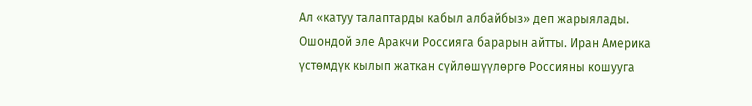Ал «катуу талаптарды кабыл албайбыз» деп жарыялады.
Ошондой эле Аракчи Россияга барарын айтты. Иран Америка үстөмдүк кылып жаткан сүйлөшүүлөргө Россияны кошууга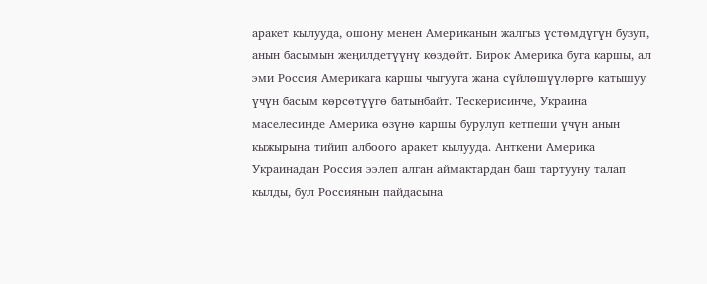аракет кылууда, ошону менен Американын жалгыз үстөмдүгүн бузуп, анын басымын жеңилдетүүнү көздөйт. Бирок Америка буга каршы, ал эми Россия Америкага каршы чыгууга жана сүйлөшүүлөргө катышуу үчүн басым көрсөтүүгө батынбайт. Тескерисинче, Украина маселесинде Америка өзүнө каршы бурулуп кетпеши үчүн анын кыжырына тийип албоого аракет кылууда. Анткени Америка Украинадан Россия ээлеп алган аймактардан баш тартууну талап кылды, бул Россиянын пайдасына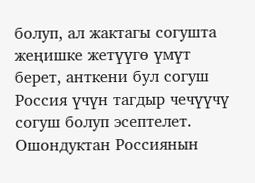болуп, ал жактагы согушта жеңишке жетүүгө үмүт берет, анткени бул согуш Россия үчүн тагдыр чечүүчү согуш болуп эсептелет. Ошондуктан Россиянын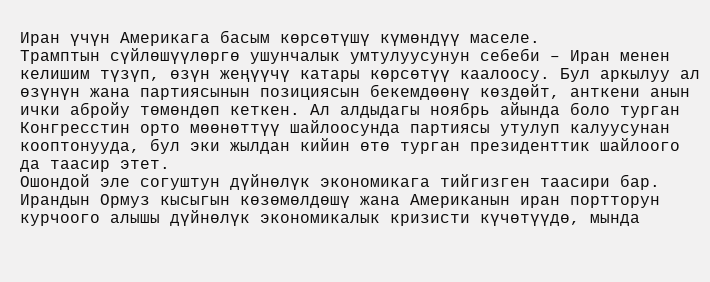Иран үчүн Америкага басым көрсөтүшү күмөндүү маселе.
Трамптын сүйлөшүүлөргө ушунчалык умтулуусунун себеби – Иран менен келишим түзүп, өзүн жеңүүчү катары көрсөтүү каалоосу. Бул аркылуу ал өзүнүн жана партиясынын позициясын бекемдөөнү көздөйт, анткени анын ички абройу төмөндөп кеткен. Ал алдыдагы ноябрь айында боло турган Конгресстин орто мөөнөттүү шайлоосунда партиясы утулуп калуусунан кооптонууда, бул эки жылдан кийин өтө турган президенттик шайлоого да таасир этет.
Ошондой эле согуштун дүйнөлүк экономикага тийгизген таасири бар. Ирандын Ормуз кысыгын көзөмөлдөшү жана Американын иран портторун курчоого алышы дүйнөлүк экономикалык кризисти күчөтүүдө, мында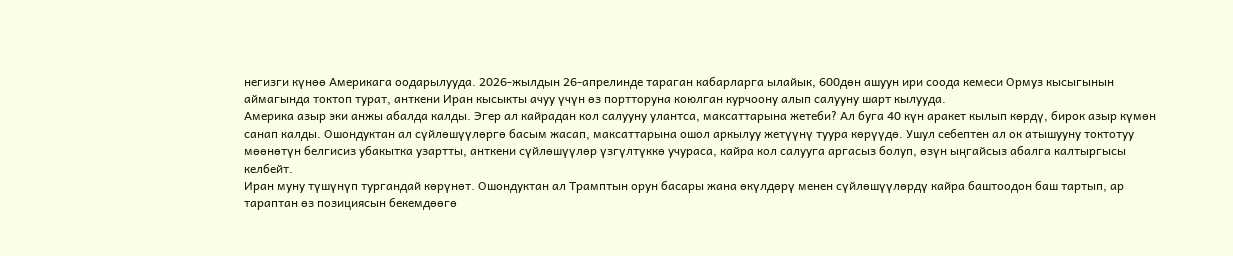негизги күнөө Америкага оодарылууда. 2026-жылдын 26-апрелинде тараган кабарларга ылайык, 600дөн ашуун ири соода кемеси Ормуз кысыгынын аймагында токтоп турат, анткени Иран кысыкты ачуу үчүн өз портторуна коюлган курчоону алып салууну шарт кылууда.
Америка азыр эки анжы абалда калды. Эгер ал кайрадан кол салууну улантса, максаттарына жетеби? Ал буга 40 күн аракет кылып көрдү, бирок азыр күмөн санап калды. Ошондуктан ал сүйлөшүүлөргө басым жасап, максаттарына ошол аркылуу жетүүнү туура көрүүдө. Ушул себептен ал ок атышууну токтотуу мөөнөтүн белгисиз убакытка узартты, анткени сүйлөшүүлөр үзгүлтүккө учураса, кайра кол салууга аргасыз болуп, өзүн ыңгайсыз абалга калтыргысы келбейт.
Иран муну түшүнүп тургандай көрүнөт. Ошондуктан ал Трамптын орун басары жана өкүлдөрү менен сүйлөшүүлөрдү кайра баштоодон баш тартып, ар тараптан өз позициясын бекемдөөгө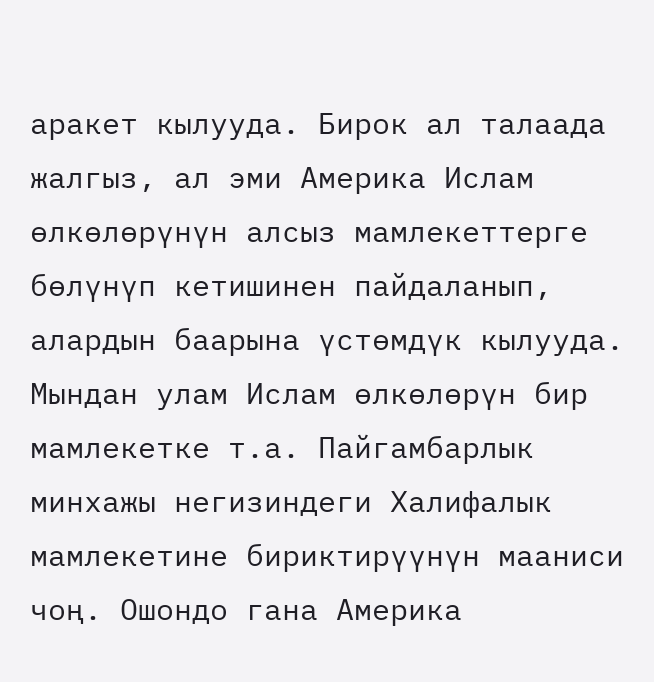аракет кылууда. Бирок ал талаада жалгыз, ал эми Америка Ислам өлкөлөрүнүн алсыз мамлекеттерге бөлүнүп кетишинен пайдаланып, алардын баарына үстөмдүк кылууда.
Мындан улам Ислам өлкөлөрүн бир мамлекетке т.а. Пайгамбарлык минхажы негизиндеги Халифалык мамлекетине бириктирүүнүн мааниси чоң. Ошондо гана Америка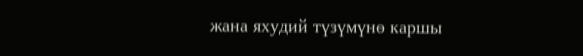жана яхудий түзүмүнө каршы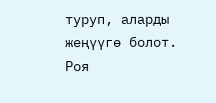туруп, аларды жеңүүгө болот.
Роя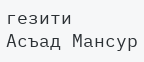гезити
Асъад Мансур